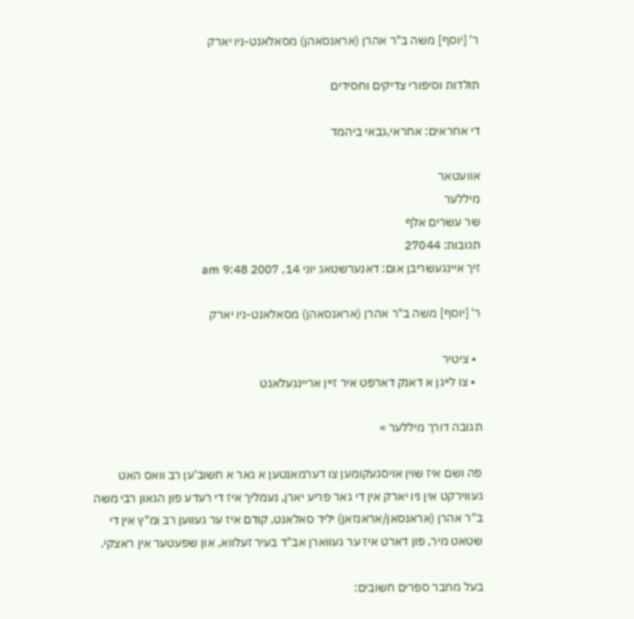ר' [יוסף] משה ב"ר אהרן (אראנסאהן) מסאלאנט-ניו יארק

תולדות וסיפורי צדיקים וחסידים

די אחראים: אחראי,גבאי ביהמד

אוועטאר
מיללער
שר עשרים אלף
תגובות: 27044
זיך איינגעשריבן אום: דאנערשטאג יוני 14, 2007 9:48 am

ר' [יוסף] משה ב"ר אהרן (אראנסאהן) מסאלאנט-ניו יארק

  • ציטיר
  • צו לייגן א דאנק דארפט איר זיין אריינגעלאגט

תגובה דורך מיללער »

פה ושם איז שוין אויסגעקומען צו דערמאנטען א גאר א חשוב'ען רב וואס האט געווירקט אין ניו יארק אין די גאר פריע יארן, נעמליך איז די רעדע פון הגאון רבי משה ב"ר אהרן (אראנסאן/אראנזאן) יליד סאלאנט, קודם איז ער געווען רב ומ"ץ אין די שטאט מיר, פון דארט איז ער געווארן אב"ד בעיר זעלווא, און שפעטער אין ראצקי.

בעל מחבר ספרים חשובים: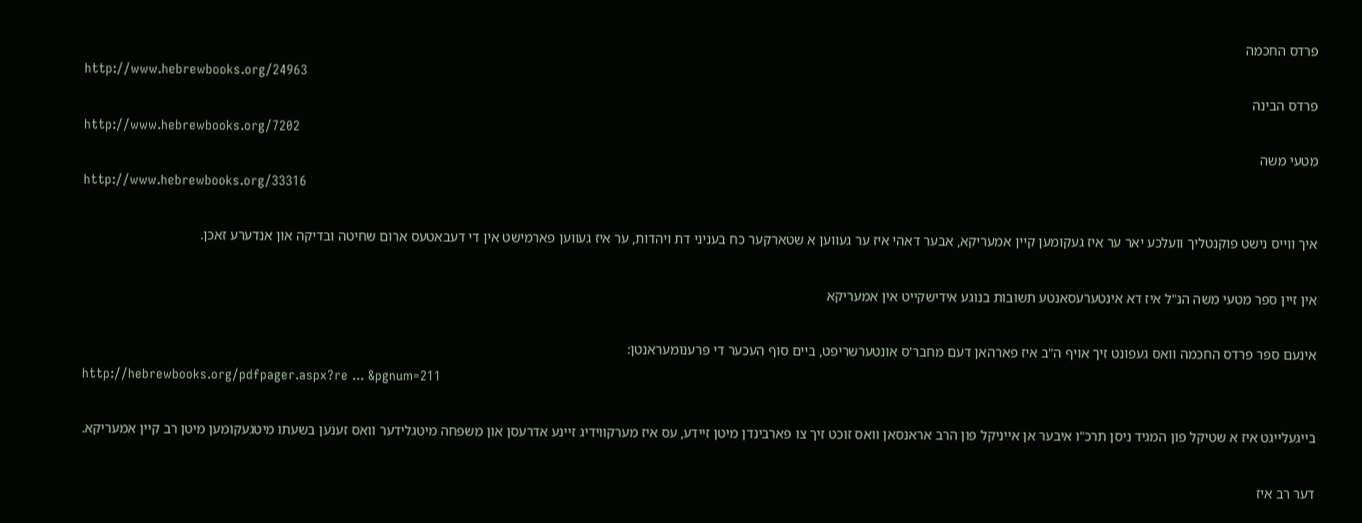פרדס החכמה
http://www.hebrewbooks.org/24963
פרדס הבינה
http://www.hebrewbooks.org/7202
מטעי משה
http://www.hebrewbooks.org/33316

איך ווייס נישט פוקנטליך וועלכע יאר ער איז געקומען קיין אמעריקא, אבער דאהי איז ער געווען א שטארקער כח בעניני דת ויהדות, ער איז געווען פארמישט אין די דעבאטעס ארום שחיטה ובדיקה און אנדערע זאכן.

אין זיין ספר מטעי משה הנ"ל איז דא אינטערעסאנטע תשובות בנוגע אידישקייט אין אמעריקא

אינעם ספר פרדס החכמה וואס געפונט זיך אויף ה"ב איז פארהאן דעם מחבר'ס אונטערשריפט, ביים סוף העכער די פרענומעראנטן:
http://hebrewbooks.org/pdfpager.aspx?re ... &pgnum=211

בייגעלייגט איז א שטיקל פון המגיד ניסן תרכ"ו איבער אן אייניקל פון הרב אראנסאן וואס זוכט זיך צו פארבינדן מיטן זיידע, עס איז מערקווידיג זיינע אדרעסן און משפחה מיטגלידער וואס זענען בשעתו מיטגעקומען מיטן רב קיין אמעריקא.

דער רב איז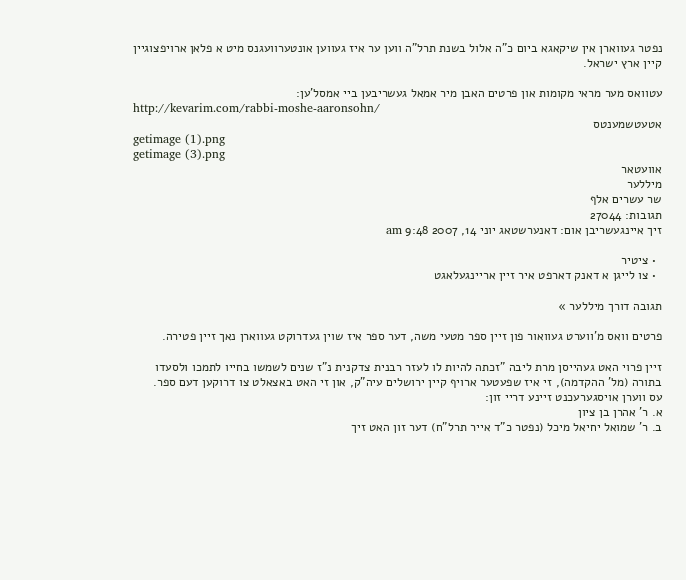נפטר געווארן אין שיקאגא ביום כ"ה אלול בשנת תרל"ה ווען ער איז געווען אונטערוועגנס מיט א פלאן ארויפצוגיין קיין ארץ ישראל.

עטוואס מער מראי מקומות און פרטים האבן מיר אמאל געשריבען ביי אמסל'ען:
http://kevarim.com/rabbi-moshe-aaronsohn/
אטעטשמענטס
getimage (1).png
getimage (3).png
אוועטאר
מיללער
שר עשרים אלף
תגובות: 27044
זיך איינגעשריבן אום: דאנערשטאג יוני 14, 2007 9:48 am

  • ציטיר
  • צו לייגן א דאנק דארפט איר זיין אריינגעלאגט

תגובה דורך מיללער »

פרטים וואס מ'ווערט געוואור פון זיין ספר מטעי משה, דער ספר איז שוין געדרוקט געווארן נאך זיין פטירה.

זיין פרוי האט געהייסן מרת ליבה "זכתה להיות לו לעזר רבנית צדקנית נ"ז שנים לשמשו בחייו לתמכו ולסעדו בתורה (מל' ההקדמה), זי איז שפעטער ארויף קיין ירושלים עיה"ק, און זי האט באצאלט צו דרוקען דעם ספר.
עס ווערן אויסגערעכנט זיינע דריי זון:
א. ר' אהרן בן ציון
ב. ר' שמואל יחיאל מיכל (נפטר כ"ד אייר תרל"ח) דער זון האט זיך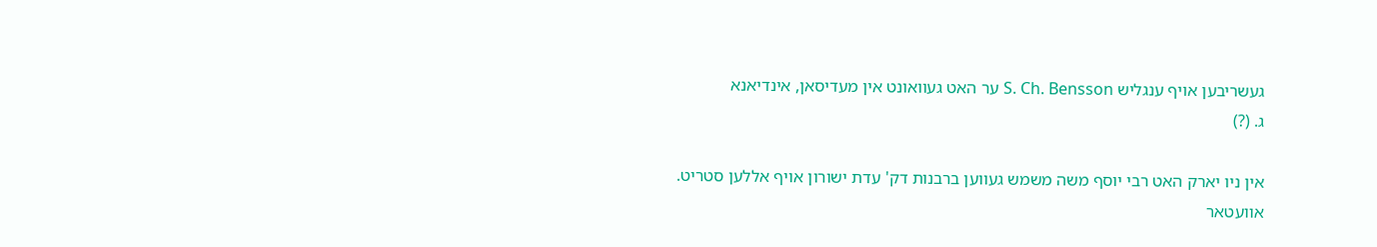געשריבען אויף ענגליש S. Ch. Bensson ער האט געוואונט אין מעדיסאן, אינדיאנא
ג. (?)

אין ניו יארק האט רבי יוסף משה משמש געווען ברבנות דק' עדת ישורון אויף אללען סטריט.
אוועטאר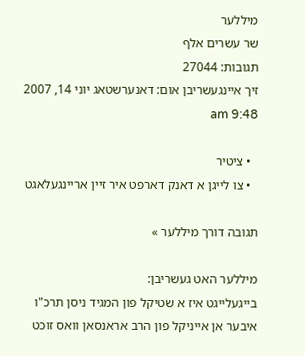מיללער
שר עשרים אלף
תגובות: 27044
זיך איינגעשריבן אום: דאנערשטאג יוני 14, 2007 9:48 am

  • ציטיר
  • צו לייגן א דאנק דארפט איר זיין אריינגעלאגט

תגובה דורך מיללער »

מיללער האט געשריבן:
בייגעלייגט איז א שטיקל פון המגיד ניסן תרכ"ו איבער אן אייניקל פון הרב אראנסאן וואס זוכט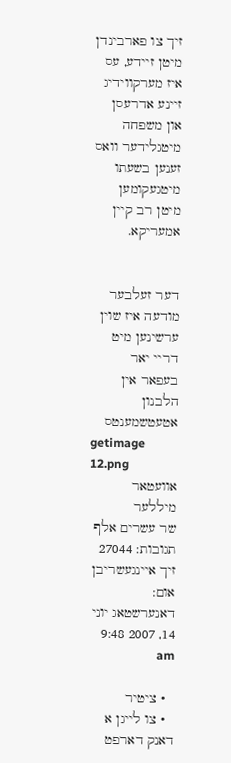זיך צו פארבינדן מיטן זיידע, עס איז מערקווידיג זיינע אדרעסן און משפחה מיטגלידער וואס זענען בשעתו מיטגעקומען מיטן רב קיין אמעריקא.


דער זעלבער מודעה איז שוין ערשינען מיט דריי יאר בעפאר אין הלבנון
אטעטשמענטס
getimage 12.png
אוועטאר
מיללער
שר עשרים אלף
תגובות: 27044
זיך איינגעשריבן אום: דאנערשטאג יוני 14, 2007 9:48 am

  • ציטיר
  • צו לייגן א דאנק דארפט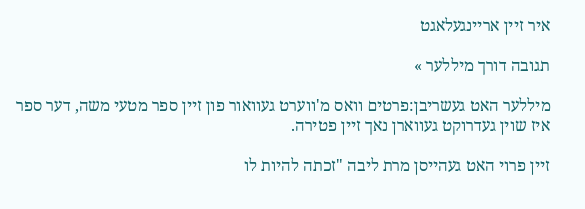איר זיין אריינגעלאגט

תגובה דורך מיללער »

מיללער האט געשריבן:פרטים וואס מ'ווערט געוואור פון זיין ספר מטעי משה, דער ספר איז שוין געדרוקט געווארן נאך זיין פטירה.

זיין פרוי האט געהייסן מרת ליבה "זכתה להיות לו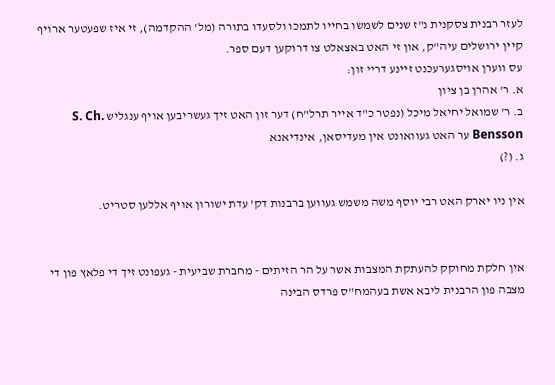לעזר רבנית צסקנית נ"ז שנים לשמשו בחייו לתמכו ולסעדו בתורה (מל' ההקדמה), זי איז שפעטער ארויף קיין ירושלים עיה"ק, און זי האט באצאלט צו דרוקען דעם ספר.
עס ווערן אויסגערעכנט זיינע דריי זון:
א. ר' אהרן בן ציון
ב. ר' שמואל יחיאל מיכל (נפטר כ"ד אייר תרל"ח) דער זון האט זיך געשריבען אויף ענגליש S. Ch. Bensson ער האט געוואונט אין מעדיסאן, אינדיאנא
ג. (?)

אין ניו יארק האט רבי יוסף משה משמש געווען ברבנות דק' עדת ישורון אויף אללען סטריט.


אין חלקת מחוקק להעתקת המצבות אשר על הר הזיתים - מחברת שביעית - געפונט זיך די פלאץ פון די מצבה פון הרבנית ליבא אשת בעהמח"ס פרדס הבינה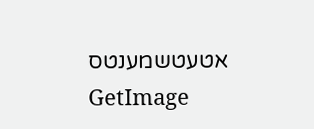אטעטשמענטס
GetImage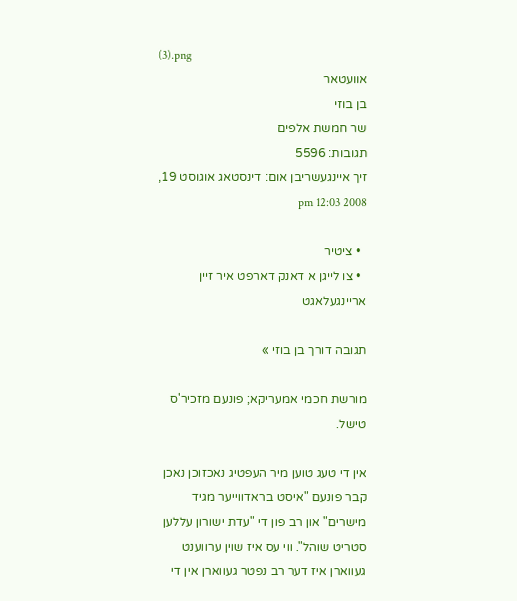(3).png
אוועטאר
בן בוזי
שר חמשת אלפים
תגובות: 5596
זיך איינגעשריבן אום: דינסטאג אוגוסט 19, 2008 12:03 pm

  • ציטיר
  • צו לייגן א דאנק דארפט איר זיין אריינגעלאגט

תגובה דורך בן בוזי »

מורשת חכמי אמעריקא; פונעם מזכיר'ס טישל.

אין די טעג טוען מיר העפטיג נאכזוכן נאכן קבר פונעם "איסט בראדווייער מגיד מישרים" און רב פון די "עדת ישורון עללען סטריט שוהל". ווי עס איז שוין ערווענט געווארן איז דער רב נפטר געווארן אין די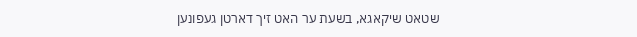שטאט שיקאגא, בשעת ער האט זיך דארטן געפונען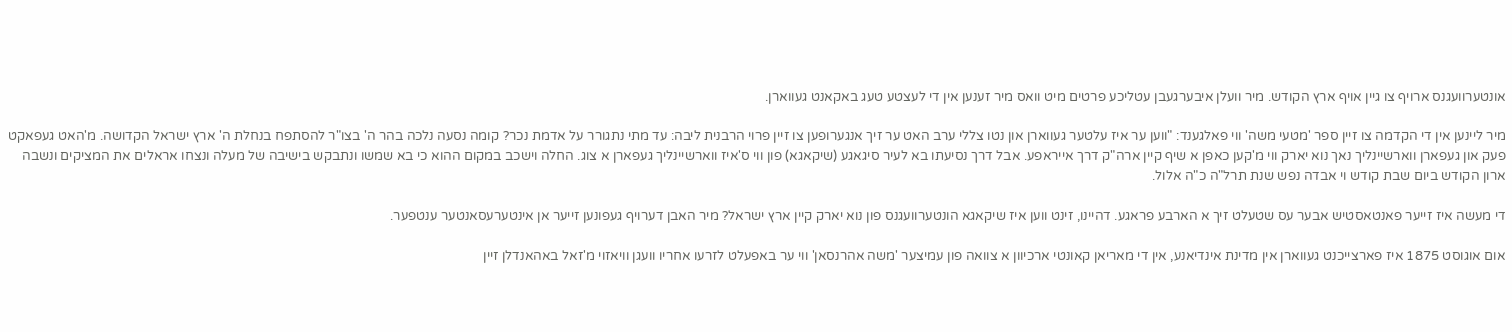אונטערוועגנס ארויף צו גיין אויף ארץ הקודש. מיר וועלן איבערגעבן עטליכע פרטים מיט וואס מיר זענען אין די לעצטע טעג באקאנט געווארן.

מיר ליינען אין די הקדמה צו זיין ספר 'מטעי משה' ווי פאלגענד: "ווען ער איז עלטער געווארן און נטו צללי ערב האט ער זיך אנגערופען צו זיין פרוי הרבנית ליבה: עד מתי נתגורר על אדמת נכר? קומה נסעה נלכה בהר ה' בצו"ר להסתפח בנחלת ה' ארץ ישראל הקדושה. מ'האט געפאקט פעק און געפארן ווארשיינליך נאך נוא יארק ווי מ'קען כאפן א שיף קיין ארה"ק דרך אייראפע. אבל דרך נסיעתו בא לעיר סיגאגע (שיקאגא) פון ווי ס'איז ווארשיינליך געפארן א צוג. החלה וישכב במקום ההוא כי בא שמשו ונתבקש בישיבה של מעלה ונצחו אראלים את המציקים ונשבה ארון הקודש ביום שבת קודש וי אבדה נפש שנת תרל"ה כ"ה אלול.

די מעשה איז זייער פאנטאסטיש אבער עס שטעלט זיך א הארבע פראגע. דהיינו, זינט ווען איז שיקאגא הונטערוועגנס פון נוא יארק קיין ארץ ישראל? מיר האבן דערויף געפונען זייער אן אינטערעסאנטער ענטפער.

אום אוגוסט 1875 איז פארצייכנט געווארן אין מדינת אינדיאנע, אין די מאריאן קאונטי ארכיוון א צוואה פון עמיצער 'משה אהרנסאן' ווי ער באפעלט לזרעו אחריו וועגן וויאזוי מ'זאל באהאנדלן זיין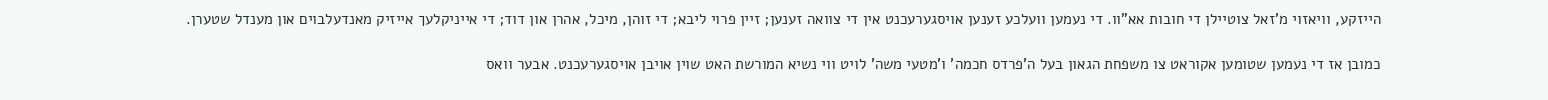הייזקע, וויאזוי מ'זאל צוטיילן די חובות אא"וו. די נעמען וועלכע זענען אויסגערעכנט אין די צוואה זענען; זיין פרוי ליבא; די זוהן, מיכל, אהרן און דוד; די אייניקלעך אייזיק מאנדעלבוים און מענדל שטערן.

כמובן אז די נעמען שטומען אקוראט צו משפחת הגאון בעל ה'פרדס חכמה' ו'מטעי משה' לויט ווי נשיא המורשת האט שוין אויבן אויסגערעכנט. אבער וואס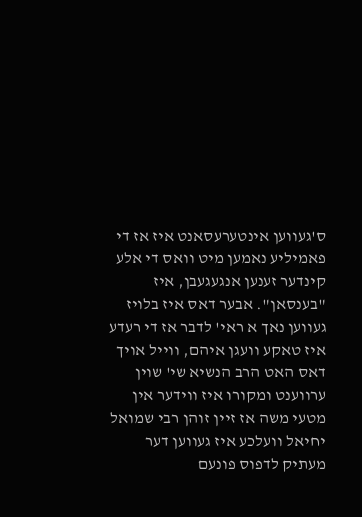ס'געווען אינטערעסאנט איז אז די פאמיליע נאמען מיט וואס די אלע קינדער זענען אנגעגעבן, איז "בענסאן". אבער דאס איז בלויז געווען נאך א ראי' לדבר אז די רעדע איז טאקע וועגן איהם, ווייל אויך דאס האט הרב הנשיא שי' שוין ערווענט ומקורו איז ווידער אין מטעי משה אז זיין זוהן רבי שמואל יחיאל וועלכע איז געווען דער מעתיק לדפוס פונעם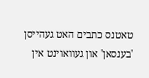טאטנס כתבים האט געהייסן 'בענסאן' און געוואוינט אין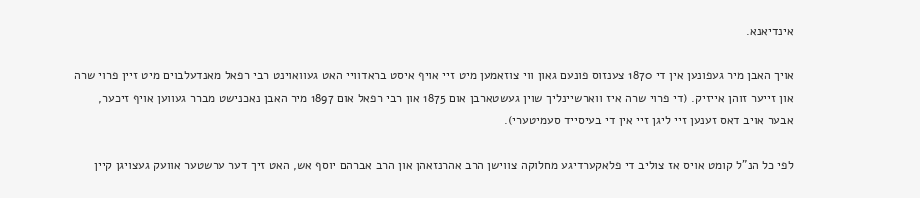אינדיאנא.

אויך האבן מיר געפונען אין די 1870 צענזוס פונעם גאון ווי צוזאמען מיט זיי אויף איסט בראדוויי האט געוואוינט רבי רפאל מאנדעלבוים מיט זיין פרוי שרה און זייער זוהן אייזיק. (די פרוי שרה איז ווארשיינליך שוין געשטארבן אום 1875 און רבי רפאל אום 1897 מיר האבן נאכנישט מברר געווען אויף זיכער, אבער אויב דאס זענען זיי ליגן זיי אין די בעיסייד סעמיטערי).

לפי כל הנ"ל קומט אויס אז צוליב די פלאקערדיגע מחלוקה צווישן הרב אהרנזאהן און הרב אברהם יוסף אש, האט זיך דער ערשטער אוועק געצויגן קיין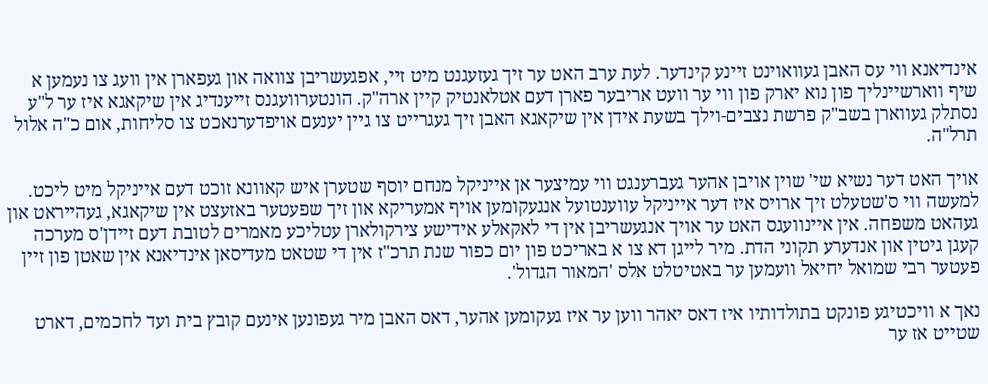אינדיאנא ווי עס האבן געוואוינט זיינע קינדער. לעת ערב האט ער זיך געזעגנט מיט זיי, אפגעשריבן צוואה און געפארן אין וועג צו נעמען א שיף ווארשיינליך פון נוא יארק פון ווי ער וועט אריבער פארן דעם אטלאנטיק קיין ארה"ק. הונטערוועגנס זייענדיג אין שיקאגא איז ער ל"ע נסתלק געווארן בשב"ק פרשת נצבים-וילך בשעת אידן אין שיקאגא האבן זיך געגרייט צו גיין יענעם אויפדערנאכט צו סליחות, אום כ"ה אלול תרל"ה.

אויך האט דער נשיא שי' שוין אויבן אהער געברענגט ווי עמיצער אן אייניקל מנחם יוסף שטערן איש קאוונא זוכט דעם אייניקל מיט ליכט. למעשה ווי ס'שטעלט זיך ארויס איז דער אייניקל עווענטועל אנגעקומען אויף אמעריקא און זיך שפעטער באזעצט אין שיקאגא, געהייראט און געהאט משפחה. אין איינוועגס האט ער אויך אנגעשריבן אין די לאקאלע אידישע צירקולארן עטליכע מאמרים לטובת דעם זיידן'ס מערכה קעגן גיטין און אנדערע תקוני הדת. מיר לייגן דא צו א באריכט פון יום כפור שנת תרכ"ז אין די שטאט מעדיסאן אינדיאנא אין שאטן פון זיין פעטער רבי שמואל יחיאל וועמען ער באטיטלט אלס 'המאור הגדול'.

נאך א וויכטיגע פונקט בתולדותיו איז דאס יאהר ווען ער איז געקומען אהער, דאס האבן מיר געפונען אינעם קובץ בית ועד לחכמים, דארט שטייט אז ער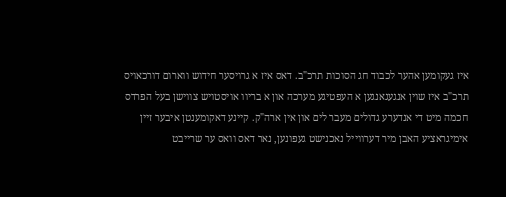איז געקומען אהער לכבוד חג הסוכות תרכ"ב. דאס איז א גרויסער חידוש ווארום דורכאויס תרכ"ב איז שוין אנגעגאנגען א העפטיגע מערכה און א בריוו אויסטויש צווישן בעל הפרדס חכמה מיט די אנדערע גדולים מעבר לים און אין ארה"ק. קיינע דאקומענטן איבער זיין אימיגראציע האבן מיר דערווייל נאכנישט געפונען, נאר דאס וואס ער שרייבט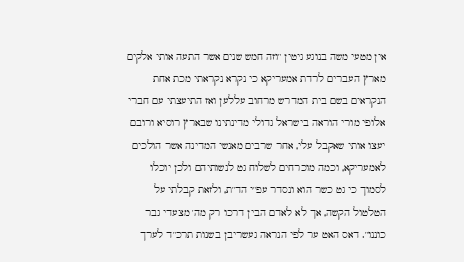אין מטעי משה בנוגע גיטין "וזה חמש שנים אשר התעה אותי אלקים מארץ העברים לרדת אמעריקא כי נקרא נקראתי מכת אחת הנקראים בשם בית המדרש מרחוב עללען ואז התיעצתי עם חברי אלופי מורי הוראה בישראל גדולי מדינתינו שבארץ רוסיא ורובם יעצו אותי שאקבל עלי, אחר שרבים מאנשי המדינה אשר הולכים לאמעריקא, וכמה מוכרחים לשלוח גט לנשותיהם ולכן יוכלו לסמוך כי גט כשר הוא ונסדר עפ"י הד"ת, ולזאת קבלתי על הטלטול הקשה, אך לא לאדם הבין דרכו רק מה' מצעדי גבר כוננו". דאס האט ער לפי הנראה געשריבן בשנות תרכ"ד לערך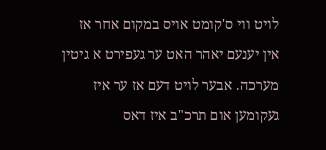לויט ווי ס'קומט אויס במקום אחר אז אין יענעם יאהר האט ער געפירט א גיטין מערכה. אבער לויט דעם אז ער איז געקומען אום תרכ"ב איז דאס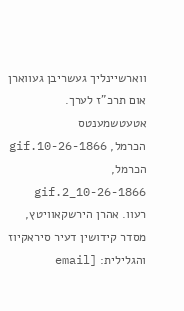ווארשיינליך געשריבן געווארן אום תרכ"ז לערך.
אטעטשמענטס
הכרמל, 10-26-1866.gif
הכרמל, 10-26-1866_2.gif
רעוו. אהרן הירשקאוויטץ, מסדר קידושין דעיר סיראקיוז והגלילית: [email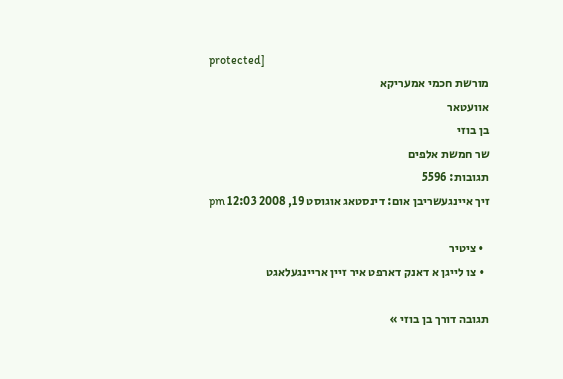protected]
מורשת חכמי אמעריקא
אוועטאר
בן בוזי
שר חמשת אלפים
תגובות: 5596
זיך איינגעשריבן אום: דינסטאג אוגוסט 19, 2008 12:03 pm

  • ציטיר
  • צו לייגן א דאנק דארפט איר זיין אריינגעלאגט

תגובה דורך בן בוזי »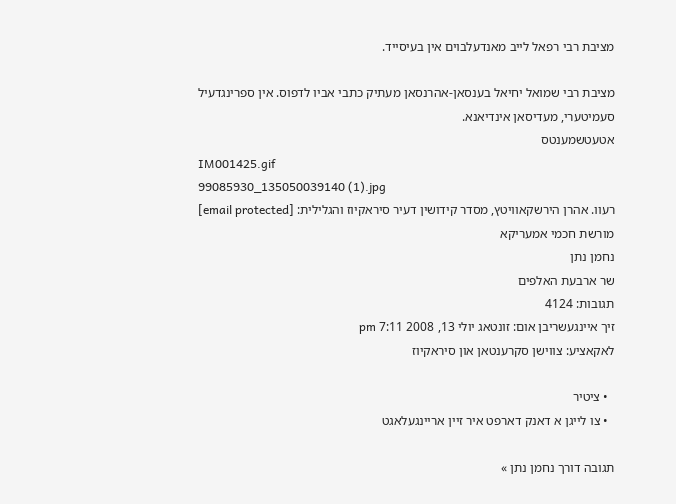מציבת רבי רפאל לייב מאנדעלבוים אין בעיסייד.

מציבת רבי שמואל יחיאל בענסאן-אהרנסאן מעתיק כתבי אביו לדפוס. אין ספרינגדעיל סעמיטערי, מעדיסאן אינדיאנא.
אטעטשמענטס
IM001425.gif
99085930_135050039140 (1).jpg
רעוו. אהרן הירשקאוויטץ, מסדר קידושין דעיר סיראקיוז והגלילית: [email protected]
מורשת חכמי אמעריקא
נחמן נתן
שר ארבעת האלפים
תגובות: 4124
זיך איינגעשריבן אום: זונטאג יולי 13, 2008 7:11 pm
לאקאציע: צווישן סקרענטאן און סיראקיוז

  • ציטיר
  • צו לייגן א דאנק דארפט איר זיין אריינגעלאגט

תגובה דורך נחמן נתן »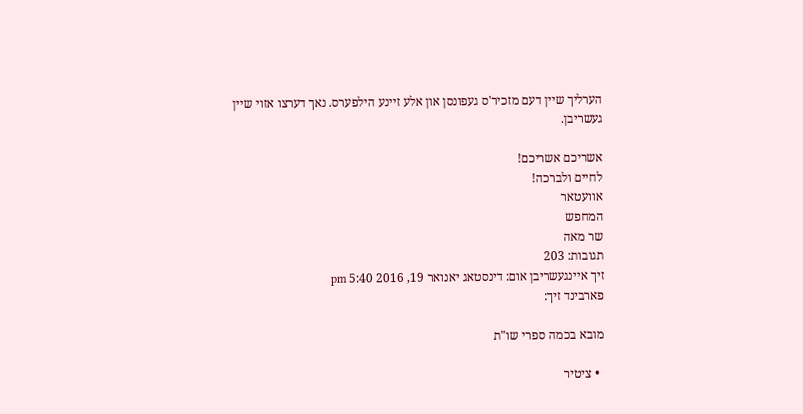הערליך שיין דעם מזכיר'ס געפונסן און אלע זיינע הילפערס. נאך דערצו אזוי שיין געשריבן.

אשריכם אשריכם!
לחיים ולברכה!
אוועטאר
המחפש
שר מאה
תגובות: 203
זיך איינגעשריבן אום: דינסטאג יאנואר 19, 2016 5:40 pm
פארבינד זיך:

מובא בכמה ספרי שו"ת

  • ציטיר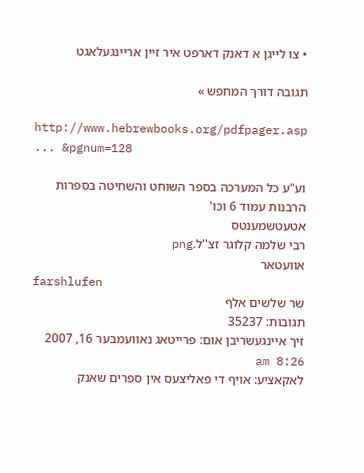• צו לייגן א דאנק דארפט איר זיין אריינגעלאגט

תגובה דורך המחפש »

http://www.hebrewbooks.org/pdfpager.asp ... &pgnum=128

וע"ע כל המערכה בספר השוחט והשחיטה בספרות הרבנות עמוד 6 וכו'
אטעטשמענטס
רבי שלמה קלוגר זצ''ל.png
אוועטאר
farshlufen
שר שלשים אלף
תגובות: 35237
זיך איינגעשריבן אום: פרייטאג נאוועמבער 16, 2007 8:26 am
לאקאציע: אויף די פאליצעס אין ספרים שאנק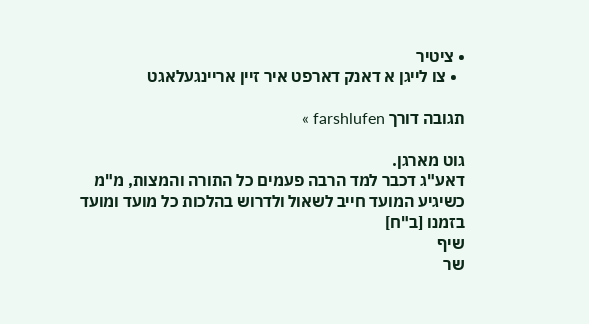• ציטיר
  • צו לייגן א דאנק דארפט איר זיין אריינגעלאגט

תגובה דורך farshlufen »

גוט מארגן.
דאע"ג דכבר למד הרבה פעמים כל התורה והמצות, מ"מ כשיגיע המועד חייב לשאול ולדרוש בהלכות כל מועד ומועד בזמנו [ב"ח]
שיף
שר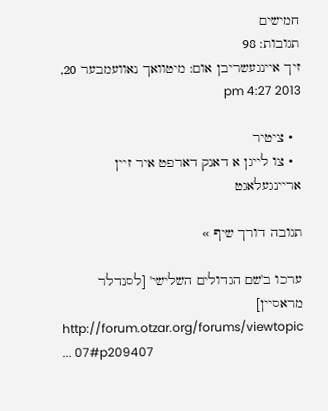חמישים
תגובות: 98
זיך איינגעשריבן אום: מיטוואך נאוועמבער 20, 2013 4:27 pm

  • ציטיר
  • צו לייגן א דאנק דארפט איר זיין אריינגעלאגט

תגובה דורך שיף »

ערכו ב'שם הגדולים השלישי' [לסנדלר מראסיין]
http://forum.otzar.org/forums/viewtopic ... 07#p209407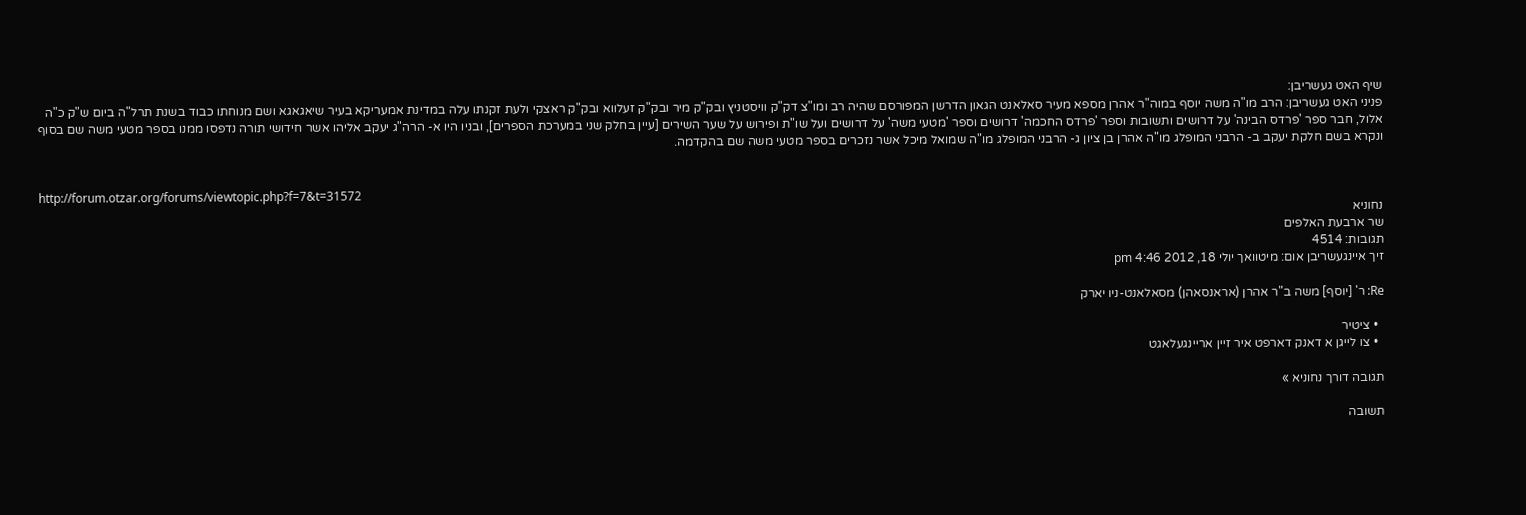שיף האט געשריבן:
פניני האט געשריבן: הרב מו"ה משה יוסף במוה"ר אהרן מספא מעיר סאלאנט הגאון הדרשן המפורסם שהיה רב ומו"צ דק"ק וויסטניץ ובק"ק מיר ובק"ק זעלווא ובק"ק ראצקי ולעת זקנתו עלה במדינת אמעריקא בעיר שיאגאגא ושם מנוחתו כבוד בשנת תרל"ה ביום ש"ק כ"ה אלול, חבר ספר 'פרדס הבינה' על דרושים ותשובות וספר 'פרדס החכמה' דרושים וספר 'מטעי משה' על דרושים ועל שו"ת ופירוש על שער השירים [עיין בחלק שני במערכת הספרים], ובניו היו א- הרה"ג יעקב אליהו אשר חידושי תורה נדפסו ממנו בספר מטעי משה שם בסוף ונקרא בשם חלקת יעקב ב- הרבני המופלג מו"ה אהרן בן ציון ג- הרבני המופלג מו"ה שמואל מיכל אשר נזכרים בספר מטעי משה שם בהקדמה.


http://forum.otzar.org/forums/viewtopic.php?f=7&t=31572
נחוניא
שר ארבעת האלפים
תגובות: 4514
זיך איינגעשריבן אום: מיטוואך יולי 18, 2012 4:46 pm

Re: ר' [יוסף] משה ב"ר אהרן (אראנסאהן) מסאלאנט-ניו יארק

  • ציטיר
  • צו לייגן א דאנק דארפט איר זיין אריינגעלאגט

תגובה דורך נחוניא »

תשובה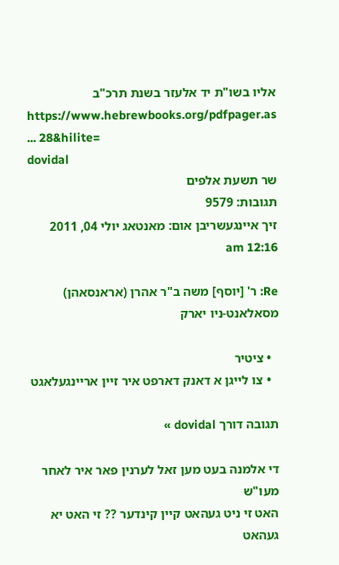אליו בשו"ת יד אלעזר בשנת תרכ"ב
https://www.hebrewbooks.org/pdfpager.as ... 28&hilite=
dovidal
שר תשעת אלפים
תגובות: 9579
זיך איינגעשריבן אום: מאנטאג יולי 04, 2011 12:16 am

Re: ר' [יוסף] משה ב"ר אהרן (אראנסאהן) מסאלאנט-ניו יארק

  • ציטיר
  • צו לייגן א דאנק דארפט איר זיין אריינגעלאגט

תגובה דורך dovidal »

די אלמנה בעט מען זאל לערנין פאר איר לאחר מעו"ש
האט זי ניט געהאט קיין קינדער ?? זי האט יא געהאט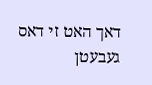דאך האט זי דאס געבעטן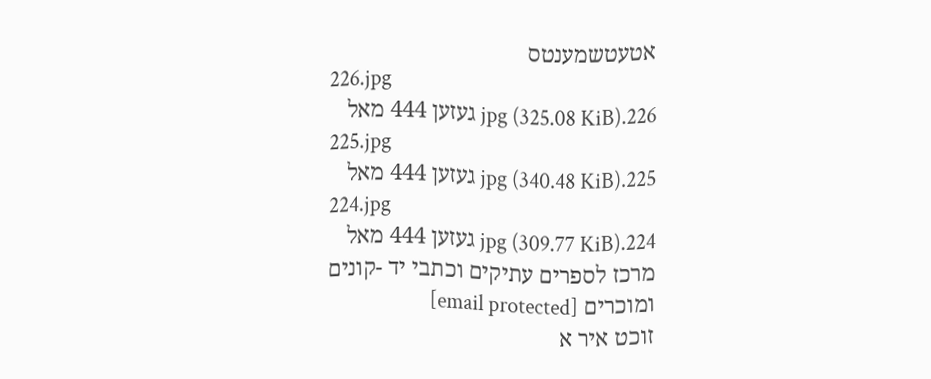אטעטשמענטס
226.jpg
226.jpg (325.08 KiB) געזען 444 מאל
225.jpg
225.jpg (340.48 KiB) געזען 444 מאל
224.jpg
224.jpg (309.77 KiB) געזען 444 מאל
מרכז לספרים עתיקים וכתבי יד -קונים ומוכרים [email protected]
זוכט איר א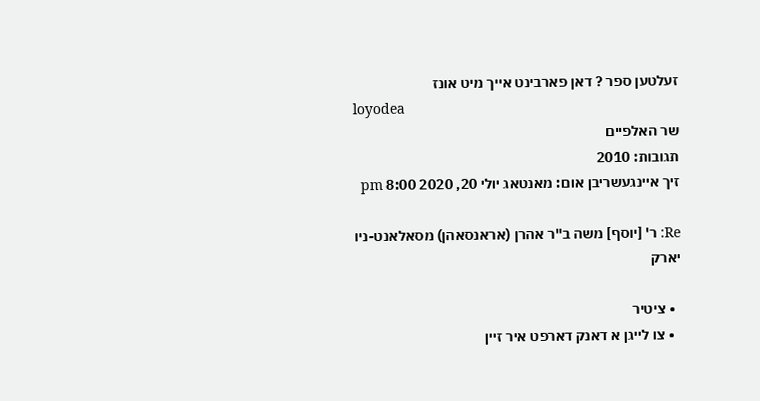זעלטען ספר ? דאן פארבינט אייך מיט אונז
loyodea
שר האלפיים
תגובות: 2010
זיך איינגעשריבן אום: מאנטאג יולי 20, 2020 8:00 pm

Re: ר' [יוסף] משה ב"ר אהרן (אראנסאהן) מסאלאנט-ניו יארק

  • ציטיר
  • צו לייגן א דאנק דארפט איר זיין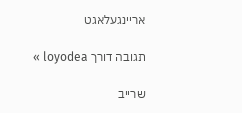אריינגעלאגט

תגובה דורך loyodea »

שרייב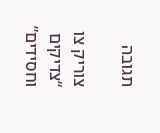תגובה

צוריק צו “צדיקים וחסידים”